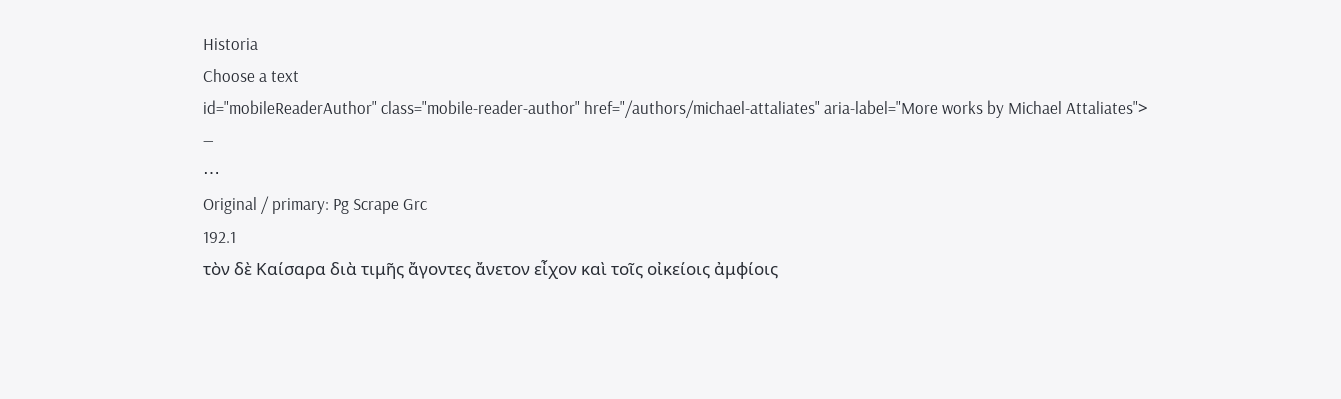Historia
Choose a text
id="mobileReaderAuthor" class="mobile-reader-author" href="/authors/michael-attaliates" aria-label="More works by Michael Attaliates">
—
⋯
Original / primary: Pg Scrape Grc
192.1
τὸν δὲ Καίσαρα διὰ τιμῆς ἄγοντες ἄνετον εἶχον καὶ τοῖς οἰκείοις ἀμφίοις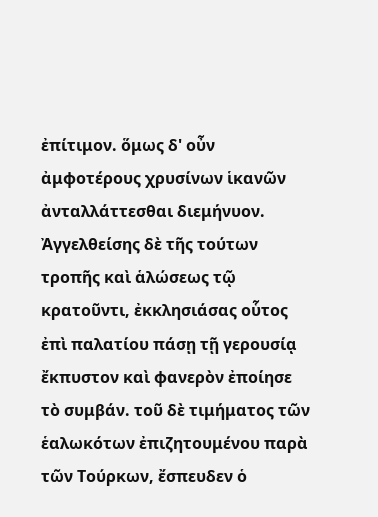ἐπίτιμον. ὅμως δ' οὖν ἀμφοτέρους χρυσίνων ἱκανῶν ἀνταλλάττεσθαι διεμήνυον. Ἀγγελθείσης δὲ τῆς τούτων τροπῆς καὶ ἁλώσεως τῷ κρατοῦντι, ἐκκλησιάσας οὗτος ἐπὶ παλατίου πάσῃ τῇ γερουσίᾳ ἔκπυστον καὶ φανερὸν ἐποίησε τὸ συμβάν. τοῦ δὲ τιμήματος τῶν ἑαλωκότων ἐπιζητουμένου παρὰ τῶν Τούρκων, ἔσπευδεν ὁ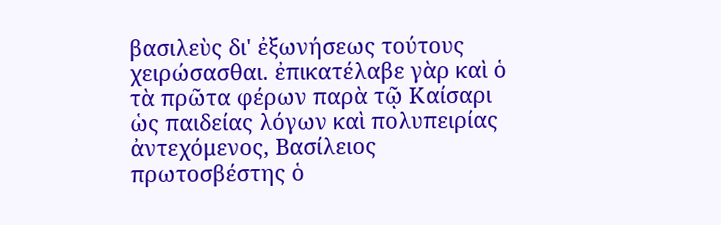βασιλεὺς δι' ἐξωνήσεως τούτους χειρώσασθαι. ἐπικατέλαβε γὰρ καὶ ὁ τὰ πρῶτα φέρων παρὰ τῷ Καίσαρι ὡς παιδείας λόγων καὶ πολυπειρίας ἀντεχόμενος, Βασίλειος πρωτοσβέστης ὁ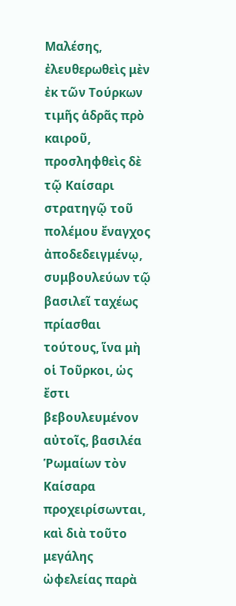Μαλέσης, ἐλευθερωθεὶς μὲν ἐκ τῶν Τούρκων τιμῆς ἁδρᾶς πρὸ καιροῦ, προσληφθεὶς δὲ τῷ Καίσαρι στρατηγῷ τοῦ πολέμου ἔναγχος ἀποδεδειγμένῳ, συμβουλεύων τῷ βασιλεῖ ταχέως πρίασθαι τούτους, ἵνα μὴ οἱ Τοῦρκοι, ὡς ἔστι βεβουλευμένον αὐτοῖς, βασιλέα Ῥωμαίων τὸν Καίσαρα προχειρίσωνται, καὶ διὰ τοῦτο μεγάλης ὠφελείας παρὰ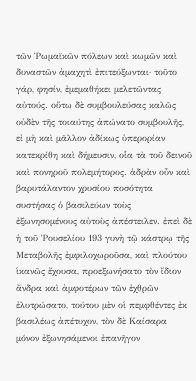τῶν Ῥωμαϊκῶν πόλεων καὶ κωμῶν καὶ δυναστῶν ἀμαχητὶ ἐπιτεύξωνται· τοῦτο γάρ, φησίν, ἐμεμαθήκει μελετῶντας αὐτούς. οὕτω δὲ συμβουλεύσας καλῶς οὐδὲν τῆς τοιαύτης ἀπώνατο συμβουλῆς, εἰ μὴ καὶ μᾶλλον ἀδίκως ὑπερορίαν κατεκρίθη καὶ δήμευσιν, οἷα τὰ τοῦ δεινοῦ καὶ πονηροῦ πολεμήτορος. ἁδρὰν οὖν καὶ βαρυτάλαντον χρυσίου ποσότητα συστήσας ὁ βασιλεύων τοὺς ἐξωνησομένους αὐτοὺς ἀπέστειλεν. ἐπεὶ δὲ ἡ τοῦ Ῥουσελίου 193 γυνὴ τῷ κάστρῳ τῆς Μεταβολῆς ἐμφιλοχωροῦσα, καὶ πλούτου ἱκανῶς ἔχουσα, προεξωνήσατο τὸν ἴδιον ἄνδρα καὶ ἀμφοτέρων τῶν ἐχθρῶν ἐλυτρώσατο, τούτου μὲν οἱ πεμφθέντες ἐκ βασιλέως ἀπέτυχον, τὸν δὲ Καίσαρα μόνον ἐξωνησάμενοι ἐπανῆγον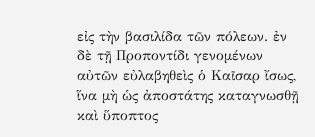εἰς τὴν βασιλίδα τῶν πόλεων. ἐν δὲ τῇ Προποντίδι γενομένων αὐτῶν εὐλαβηθεὶς ὁ Καῖσαρ ἴσως, ἵνα μὴ ὡς ἀποστάτης καταγνωσθῇ καὶ ὕποπτος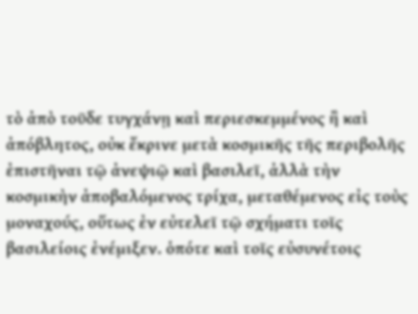τὸ ἀπὸ τοῦδε τυγχάνῃ καὶ περιεσκεμμένος ἢ καὶ ἀπόβλητος, οὐκ ἔκρινε μετὰ κοσμικῆς τῆς περιβολῆς ἐπιστῆναι τῷ ἀνεψιῷ καὶ βασιλεῖ, ἀλλὰ τὴν κοσμικὴν ἀποβαλόμενος τρίχα, μεταθέμενος εἰς τοὺς μοναχούς, οὕτως ἐν εὐτελεῖ τῷ σχήματι τοῖς βασιλείοις ἐνέμιξεν. ὁπότε καὶ τοῖς εὐσυνέτοις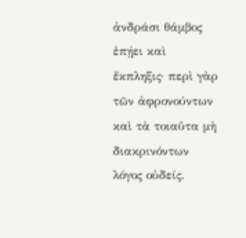ἀνδράσι θάμβος ἐπῄει καὶ ἔκπληξις· περὶ γὰρ τῶν ἀφρονούντων καὶ τὰ τοιαῦτα μὴ διακρινόντων λόγος οὐδείς.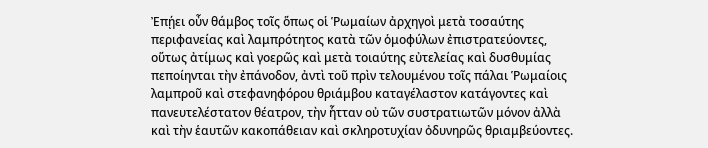Ἐπῄει οὖν θάμβος τοῖς ὅπως οἱ Ῥωμαίων ἀρχηγοὶ μετὰ τοσαύτης περιφανείας καὶ λαμπρότητος κατὰ τῶν ὁμοφύλων ἐπιστρατεύοντες, οὕτως ἀτίμως καὶ γοερῶς καὶ μετὰ τοιαύτης εὐτελείας καὶ δυσθυμίας πεποίηνται τὴν ἐπάνοδον, ἀντὶ τοῦ πρὶν τελουμένου τοῖς πάλαι Ῥωμαίοις λαμπροῦ καὶ στεφανηφόρου θριάμβου καταγέλαστον κατάγοντες καὶ πανευτελέστατον θέατρον, τὴν ἧτταν οὐ τῶν συστρατιωτῶν μόνον ἀλλὰ καὶ τὴν ἑαυτῶν κακοπάθειαν καὶ σκληροτυχίαν ὀδυνηρῶς θριαμβεύοντες.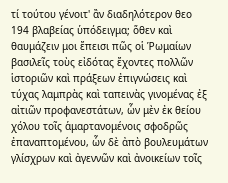τί τούτου γένοιτ' ἂν διαδηλότερον θεο 194 βλαβείας ὑπόδειγμα; ὅθεν καὶ θαυμάζειν μοι ἔπεισι πῶς οἱ Ῥωμαίων βασιλεῖς τοὺς εἰδότας ἔχοντες πολλῶν ἱστοριῶν καὶ πράξεων ἐπιγνώσεις καὶ τύχας λαμπρὰς καὶ ταπεινὰς γινομένας ἐξ αἰτιῶν προφανεστάτων, ὧν μὲν ἐκ θείου χόλου τοῖς ἁμαρτανομένοις σφοδρῶς ἐπαναπτομένου, ὧν δὲ ἀπὸ βουλευμάτων γλίσχρων καὶ ἀγεννῶν καὶ ἀνοικείων τοῖς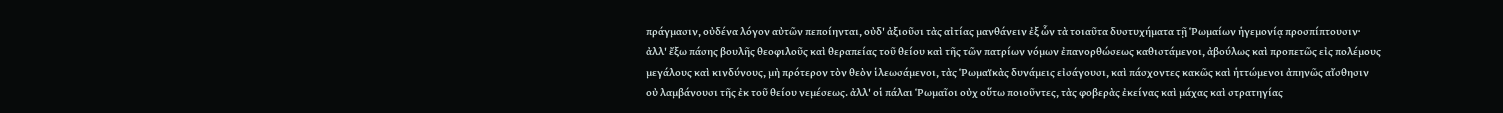πράγμασιν, οὐδένα λόγον αὐτῶν πεποίηνται, οὐδ' ἀξιοῦσι τὰς αἰτίας μανθάνειν ἐξ ὧν τὰ τοιαῦτα δυστυχήματα τῇ Ῥωμαίων ἡγεμονίᾳ προσπίπτουσιν· ἀλλ' ἔξω πάσης βουλῆς θεοφιλοῦς καὶ θεραπείας τοῦ θείου καὶ τῆς τῶν πατρίων νόμων ἐπανορθώσεως καθιστάμενοι, ἀβούλως καὶ προπετῶς εἰς πολέμους μεγάλους καὶ κινδύνους, μὴ πρότερον τὸν θεὸν ἱλεωσάμενοι, τὰς Ῥωμαϊκὰς δυνάμεις εἰσάγουσι, καὶ πάσχοντες κακῶς καὶ ἡττώμενοι ἀπηνῶς αἴσθησιν οὐ λαμβάνουσι τῆς ἐκ τοῦ θείου νεμέσεως. ἀλλ' οἱ πάλαι Ῥωμαῖοι οὐχ οὕτω ποιοῦντες, τὰς φοβερὰς ἐκείνας καὶ μάχας καὶ στρατηγίας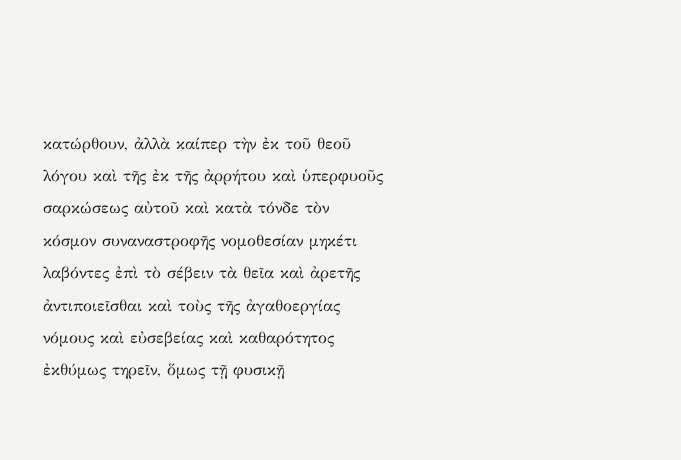κατώρθουν, ἀλλὰ καίπερ τὴν ἐκ τοῦ θεοῦ λόγου καὶ τῆς ἐκ τῆς ἀρρήτου καὶ ὑπερφυοῦς σαρκώσεως αὐτοῦ καὶ κατὰ τόνδε τὸν κόσμον συναναστροφῆς νομοθεσίαν μηκέτι λαβόντες ἐπὶ τὸ σέβειν τὰ θεῖα καὶ ἀρετῆς ἀντιποιεῖσθαι καὶ τοὺς τῆς ἀγαθοεργίας νόμους καὶ εὐσεβείας καὶ καθαρότητος ἐκθύμως τηρεῖν, ὅμως τῇ φυσικῇ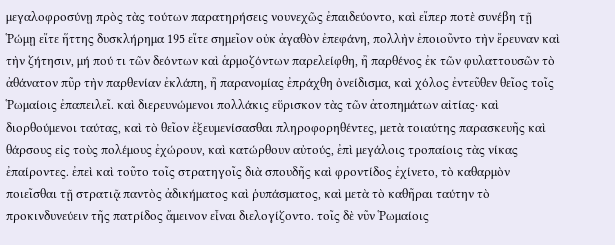μεγαλοφροσύνῃ πρὸς τὰς τούτων παρατηρήσεις νουνεχῶς ἐπαιδεύοντο, καὶ εἴπερ ποτὲ συνέβη τῇ Ῥώμῃ εἴτε ἥττης δυσκλήρημα 195 εἴτε σημεῖον οὐκ ἀγαθὸν ἐπεφάνη, πολλὴν ἐποιοῦντο τὴν ἔρευναν καὶ τὴν ζήτησιν, μή πού τι τῶν δεόντων καὶ ἁρμοζόντων παρελείφθη, ἢ παρθένος ἐκ τῶν φυλαττουσῶν τὸ ἀθάνατον πῦρ τὴν παρθενίαν ἐκλάπη, ἢ παρανομίας ἐπράχθη ὀνείδισμα, καὶ χόλος ἐντεῦθεν θεῖος τοῖς Ῥωμαίοις ἐπαπειλεῖ. καὶ διερευνώμενοι πολλάκις εὕρισκον τὰς τῶν ἀτοπημάτων αἰτίας· καὶ διορθούμενοι ταύτας, καὶ τὸ θεῖον ἐξευμενίσασθαι πληροφορηθέντες, μετὰ τοιαύτης παρασκευῆς καὶ θάρσους εἰς τοὺς πολέμους ἐχώρουν, καὶ κατώρθουν αὐτούς, ἐπὶ μεγάλοις τροπαίοις τὰς νίκας ἐπαίροντες. ἐπεὶ καὶ τοῦτο τοῖς στρατηγοῖς διὰ σπουδῆς καὶ φροντίδος ἐχίνετο, τὸ καθαρμὸν ποιεῖσθαι τῇ στρατιᾷ παντὸς ἀδικήματος καὶ ῥυπάσματος, καὶ μετὰ τὸ καθῆραι ταύτην τὸ προκινδυνεύειν τῆς πατρίδος ἄμεινον εἶναι διελογίζοντο. τοῖς δὲ νῦν Ῥωμαίοις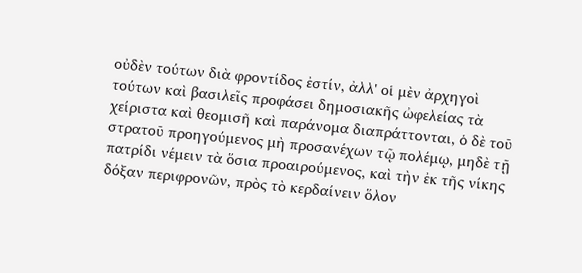οὐδὲν τούτων διὰ φροντίδος ἐστίν, ἀλλ' οἱ μὲν ἀρχηγοὶ τούτων καὶ βασιλεῖς προφάσει δημοσιακῆς ὠφελείας τὰ χείριστα καὶ θεομισῆ καὶ παράνομα διαπράττονται, ὁ δὲ τοῦ στρατοῦ προηγούμενος μὴ προσανέχων τῷ πολέμῳ, μηδὲ τῇ πατρίδι νέμειν τὰ ὅσια προαιρούμενος, καὶ τὴν ἐκ τῆς νίκης δόξαν περιφρονῶν, πρὸς τὸ κερδαίνειν ὅλον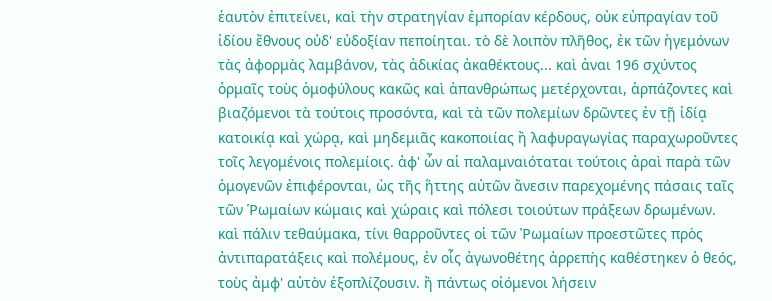ἑαυτὸν ἐπιτείνει, καὶ τὴν στρατηγίαν ἐμπορίαν κέρδους, οὐκ εὐπραγίαν τοῦ ἰδίου ἔθνους οὐδ' εὐδοξίαν πεποίηται. τὸ δὲ λοιπὸν πλῆθος, ἐκ τῶν ἡγεμόνων τὰς ἀφορμὰς λαμβάνον, τὰς ἀδικίας ἀκαθέκτους... καὶ ἀναι 196 σχύντος ὁρμαῖς τοὺς ὁμοφύλους κακῶς καὶ ἀπανθρώπως μετέρχονται, ἁρπάζοντες καὶ βιαζόμενοι τὰ τούτοις προσόντα, καὶ τὰ τῶν πολεμίων δρῶντες ἐν τῇ ἰδίᾳ κατοικίᾳ καὶ χώρᾳ, καὶ μηδεμιᾶς κακοποιίας ἢ λαφυραγωγίας παραχωροῦντες τοῖς λεγομένοις πολεμίοις. ἀφ' ὧν αἱ παλαμναιόταται τούτοις ἀραὶ παρὰ τῶν ὁμογενῶν ἐπιφέρονται, ὡς τῆς ἥττης αὐτῶν ἄνεσιν παρεχομένης πάσαις ταῖς τῶν Ῥωμαίων κώμαις καὶ χώραις καὶ πόλεσι τοιούτων πράξεων δρωμένων. καὶ πάλιν τεθαύμακα, τίνι θαρροῦντες οἱ τῶν Ῥωμαίων προεστῶτες πρὸς ἀντιπαρατάξεις καὶ πολέμους, ἐν οἷς ἀγωνοθέτης ἀρρεπὴς καθέστηκεν ὁ θεός, τοὺς ἀμφ' αὐτὸν ἐξοπλίζουσιν. ἢ πάντως οἰόμενοι λήσειν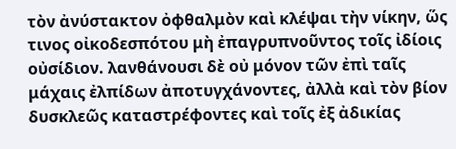τὸν ἀνύστακτον ὀφθαλμὸν καὶ κλέψαι τὴν νίκην, ὥς τινος οἰκοδεσπότου μὴ ἐπαγρυπνοῦντος τοῖς ἰδίοις οὐσίδιον. λανθάνουσι δὲ οὐ μόνον τῶν ἐπὶ ταῖς μάχαις ἐλπίδων ἀποτυγχάνοντες, ἀλλὰ καὶ τὸν βίον δυσκλεῶς καταστρέφοντες καὶ τοῖς ἐξ ἀδικίας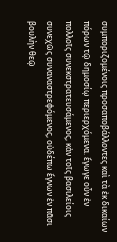συμποριζομένοις προσαποβάλλοντες καὶ τὰ ἐκ δικαίων πόρων τῷ δημοσίῳ περιερχόμενα. ἔγωγε οὖν ἐν πολλοῖς συνεκστρατευσάμενος, κἀν τοῖς βασιλείοις συνεχῶς συναναστρεφόμενος, οὐδέπω ἔγνων ἐν πᾶσι βουλὴν θεῷ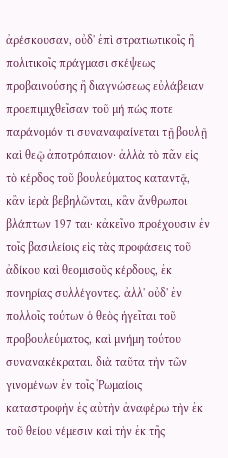ἀρέσκουσαν, οὐδ' ἐπὶ στρατιωτικοῖς ἢ πολιτικοῖς πράγμασι σκέψεως προβαινούσης ἢ διαγνώσεως εὐλάβειαν προεπιμιχθεῖσαν τοῦ μή πώς ποτε παράνομόν τι συναναφαίνεται τῇ βουλῇ καὶ θεῷ ἀποτρόπαιον· ἀλλὰ τὸ πᾶν εἰς τὸ κέρδος τοῦ βουλεύματος καταντᾷ, κἂν ἱερὰ βεβηλῶνται, κἂν ἄνθρωποι βλάπτων 197 ται· κἀκεῖνο προέχουσιν ἐν τοῖς βασιλείοις εἰς τὰς προφάσεις τοῦ ἀδίκου καὶ θεομισοῦς κέρδους, ἐκ πονηρίας συλλέγοντες. ἀλλ' οὐδ' ἐν πολλοῖς τούτων ὁ θεὸς ἡγεῖται τοῦ προβουλεύματος, καὶ μνήμη τούτου συνανακέκραται. διὰ ταῦτα τὴν τῶν γινομένων ἐν τοῖς Ῥωμαίοις καταστροφὴν ἐς αὐτὴν ἀναφέρω τὴν ἐκ τοῦ θείου νέμεσιν καὶ τὴν ἐκ τῆς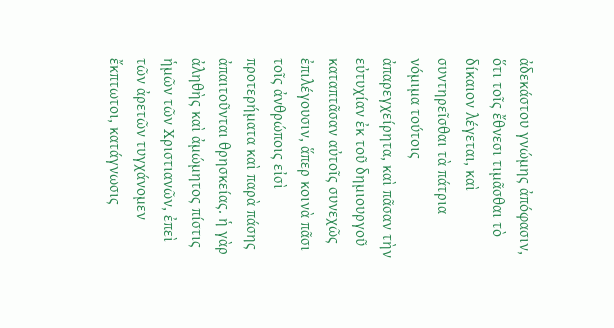ἀδεκάστου γνώμης ἀπόφασιν, ὅτι τοῖς ἔθνεσι τιμᾶσθαι τὸ δίκαιον λέγεται, καὶ συντηρεῖσθαι τὰ πάτρια νόμιμα τούτοις ἀπαρεγχείρητα, καὶ πᾶσαν τὴν εὐτυχίαν ἐκ τοῦ δημιουργοῦ καταπτᾶσαν αὐτοῖς συνεχῶς ἐπιλέγουσιν, ἅπερ κοινὰ πᾶσι τοῖς ἀνθρώποις εἰσὶ προτερήματα καὶ παρὰ πάσης ἀπαιτοῦνται θρησκείας. ἡ γὰρ ἀληθὴς καὶ ἀμώμητος πίστις ἡμῶν τῶν Χριστιανῶν, ἐπεὶ τῶν ἀρετῶν τυγχάνομεν ἔκπτωτοι, κατάγνωσις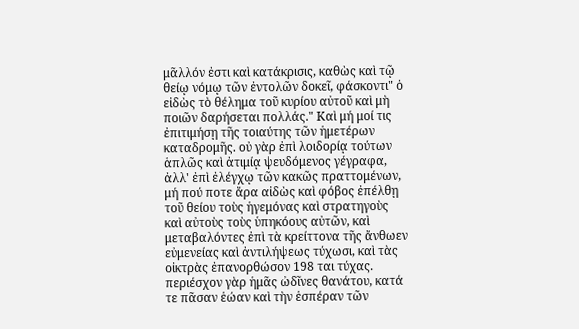μᾶλλόν ἐστι καὶ κατάκρισις, καθὼς καὶ τῷ θείῳ νόμῳ τῶν ἐντολῶν δοκεῖ, φάσκοντι" ὁ εἰδὼς τὸ θέλημα τοῦ κυρίου αὐτοῦ καὶ μὴ ποιῶν δαρήσεται πολλάς." Καὶ μή μοί τις ἐπιτιμήσῃ τῆς τοιαύτης τῶν ἡμετέρων καταδρομῆς. οὐ γὰρ ἐπὶ λοιδορίᾳ τούτων ἁπλῶς καὶ ἀτιμίᾳ ψευδόμενος γέγραφα, ἀλλ' ἐπὶ ἐλέγχῳ τῶν κακῶς πραττομένων, μή πού ποτε ἄρα αἰδὼς καὶ φόβος ἐπέλθῃ τοῦ θείου τοὺς ἡγεμόνας καὶ στρατηγοὺς καὶ αὐτοὺς τοὺς ὑπηκόους αὐτῶν, καὶ μεταβαλόντες ἐπὶ τὰ κρείττονα τῆς ἄνθωεν εὐμενείας καὶ ἀντιλήψεως τύχωσι, καὶ τὰς οἰκτρὰς ἐπανορθώσον 198 ται τύχας. περιέσχον γὰρ ἡμᾶς ὠδῖνες θανάτου, κατά τε πᾶσαν ἑώαν καὶ τὴν ἑσπέραν τῶν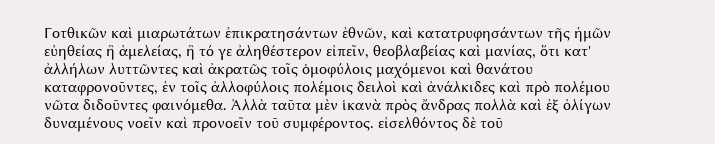Γοτθικῶν καὶ μιαρωτάτων ἐπικρατησάντων ἐθνῶν, καὶ κατατρυφησάντων τῆς ἡμῶν εὐηθείας ἢ ἀμελείας, ἢ τό γε ἀληθέστερον εἰπεῖν, θεοβλαβείας καὶ μανίας, ὅτι κατ' ἀλλήλων λυττῶντες καὶ ἀκρατῶς τοῖς ὁμοφύλοις μαχόμενοι καὶ θανάτου καταφρονοῦντες, ἐν τοῖς ἀλλοφύλοις πολέμοις δειλοὶ καὶ ἀνάλκιδες καὶ πρὸ πολέμου νῶτα διδοῦντες φαινόμεθα. Ἀλλὰ ταῦτα μὲν ἱκανὰ πρὸς ἄνδρας πολλὰ καὶ ἐξ ὀλίγων δυναμένους νοεῖν καὶ προνοεῖν τοῦ συμφέροντος. εἰσελθόντος δὲ τοῦ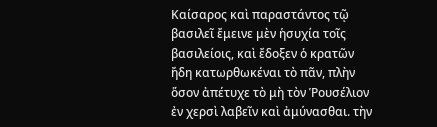Καίσαρος καὶ παραστάντος τῷ βασιλεῖ ἔμεινε μὲν ἡσυχία τοῖς βασιλείοις, καὶ ἔδοξεν ὁ κρατῶν ἤδη κατωρθωκέναι τὸ πᾶν, πλὴν ὅσον ἀπέτυχε τὸ μὴ τὸν Ῥουσέλιον ἐν χερσὶ λαβεῖν καὶ ἀμύνασθαι. τὴν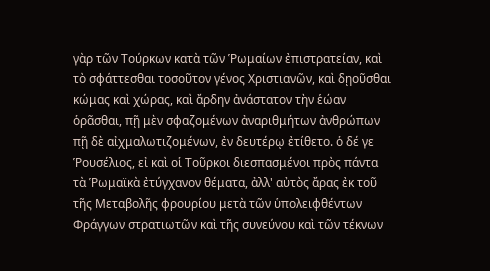γὰρ τῶν Τούρκων κατὰ τῶν Ῥωμαίων ἐπιστρατείαν, καὶ τὸ σφάττεσθαι τοσοῦτον γένος Χριστιανῶν, καὶ δῃοῦσθαι κώμας καὶ χώρας, καὶ ἄρδην ἀνάστατον τὴν ἑώαν ὁρᾶσθαι, πῇ μὲν σφαζομένων ἀναριθμήτων ἀνθρώπων πῇ δὲ αἰχμαλωτιζομένων, ἐν δευτέρῳ ἐτίθετο. ὁ δέ γε Ῥουσέλιος, εἰ καὶ οἱ Τοῦρκοι διεσπασμένοι πρὸς πάντα τὰ Ῥωμαϊκὰ ἐτύγχανον θέματα, ἀλλ' αὐτὸς ἄρας ἐκ τοῦ τῆς Μεταβολῆς φρουρίου μετὰ τῶν ὑπολειφθέντων Φράγγων στρατιωτῶν καὶ τῆς συνεύνου καὶ τῶν τέκνων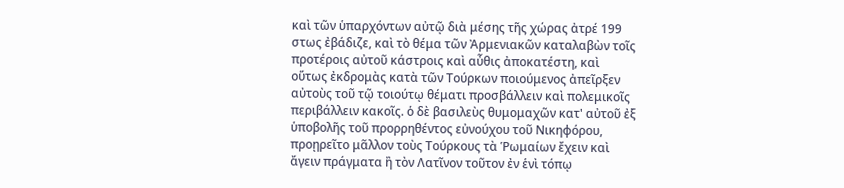καὶ τῶν ὑπαρχόντων αὐτῷ διὰ μέσης τῆς χώρας ἀτρέ 199 στως ἐβάδιζε, καὶ τὸ θέμα τῶν Ἀρμενιακῶν καταλαβὼν τοῖς προτέροις αὐτοῦ κάστροις καὶ αὖθις ἀποκατέστη, καὶ οὕτως ἐκδρομὰς κατὰ τῶν Τούρκων ποιούμενος ἀπεῖρξεν αὐτοὺς τοῦ τῷ τοιούτῳ θέματι προσβάλλειν καὶ πολεμικοῖς περιβάλλειν κακοῖς. ὁ δὲ βασιλεὺς θυμομαχῶν κατ' αὐτοῦ ἐξ ὑποβολῆς τοῦ προρρηθέντος εὐνούχου τοῦ Νικηφόρου, προῃρεῖτο μᾶλλον τοὺς Τούρκους τὰ Ῥωμαίων ἔχειν καὶ ἄγειν πράγματα ἢ τὸν Λατῖνον τοῦτον ἐν ἑνὶ τόπῳ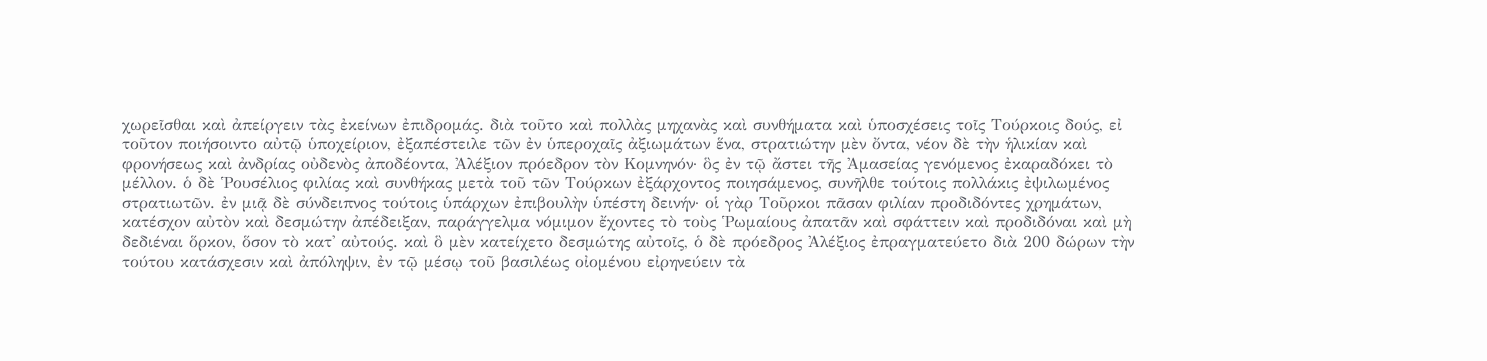χωρεῖσθαι καὶ ἀπείργειν τὰς ἐκείνων ἐπιδρομάς. διὰ τοῦτο καὶ πολλὰς μηχανὰς καὶ συνθήματα καὶ ὑποσχέσεις τοῖς Τούρκοις δούς, εἰ τοῦτον ποιήσοιντο αὐτῷ ὑποχείριον, ἐξαπέστειλε τῶν ἐν ὑπεροχαῖς ἀξιωμάτων ἕνα, στρατιώτην μὲν ὄντα, νέον δὲ τὴν ἡλικίαν καὶ φρονήσεως καὶ ἀνδρίας οὐδενὸς ἀποδέοντα, Ἀλέξιον πρόεδρον τὸν Κομνηνόν· ὃς ἐν τῷ ἄστει τῆς Ἀμασείας γενόμενος ἐκαραδόκει τὸ μέλλον. ὁ δὲ Ῥουσέλιος φιλίας καὶ συνθήκας μετὰ τοῦ τῶν Τούρκων ἐξάρχοντος ποιησάμενος, συνῆλθε τούτοις πολλάκις ἐψιλωμένος στρατιωτῶν. ἐν μιᾷ δὲ σύνδειπνος τούτοις ὑπάρχων ἐπιβουλὴν ὑπέστη δεινήν· οἱ γὰρ Τοῦρκοι πᾶσαν φιλίαν προδιδόντες χρημάτων, κατέσχον αὐτὸν καὶ δεσμώτην ἀπέδειξαν, παράγγελμα νόμιμον ἔχοντες τὸ τοὺς Ῥωμαίους ἀπατᾶν καὶ σφάττειν καὶ προδιδόναι καὶ μὴ δεδιέναι ὅρκον, ὅσον τὸ κατ' αὐτούς. καὶ ὃ μὲν κατείχετο δεσμώτης αὐτοῖς, ὁ δὲ πρόεδρος Ἀλέξιος ἐπραγματεύετο διὰ 200 δώρων τὴν τούτου κατάσχεσιν καὶ ἀπόληψιν, ἐν τῷ μέσῳ τοῦ βασιλέως οἰομένου εἰρηνεύειν τὰ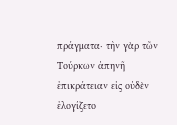πράγματα· τὴν γὰρ τῶν Τούρκων ἀπηνῆ ἐπικράτειαν εἰς οὐδὲν ἐλογίζετο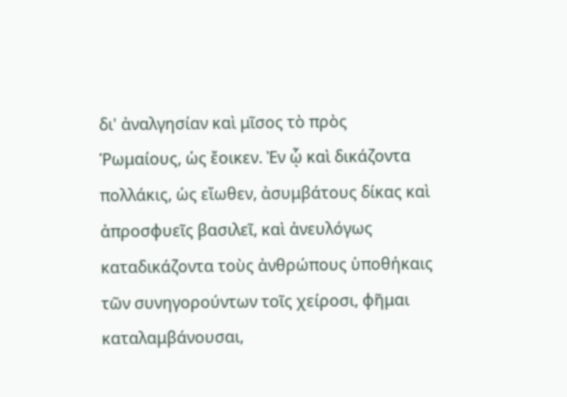δι' ἀναλγησίαν καὶ μῖσος τὸ πρὸς Ῥωμαίους, ὡς ἔοικεν. Ἐν ᾧ καὶ δικάζοντα πολλάκις, ὡς εἴωθεν, ἀσυμβάτους δίκας καὶ ἀπροσφυεῖς βασιλεῖ, καὶ ἀνευλόγως καταδικάζοντα τοὺς ἀνθρώπους ὑποθήκαις τῶν συνηγορούντων τοῖς χείροσι, φῆμαι καταλαμβάνουσαι,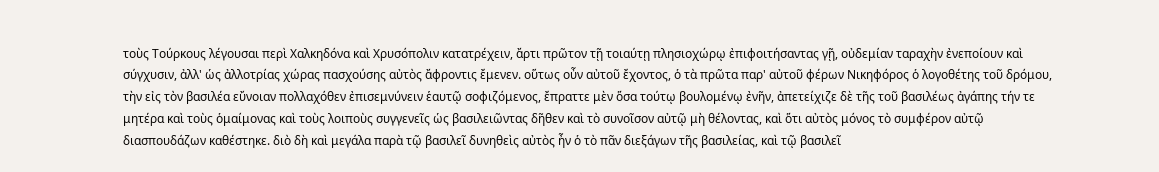τοὺς Τούρκους λέγουσαι περὶ Χαλκηδόνα καὶ Χρυσόπολιν κατατρέχειν, ἄρτι πρῶτον τῇ τοιαύτῃ πλησιοχώρῳ ἐπιφοιτήσαντας γῇ, οὐδεμίαν ταραχὴν ἐνεποίουν καὶ σύγχυσιν, ἀλλ' ὡς ἀλλοτρίας χώρας πασχούσης αὐτὸς ἄφροντις ἔμενεν. οὕτως οὖν αὐτοῦ ἔχοντος, ὁ τὰ πρῶτα παρ' αὐτοῦ φέρων Νικηφόρος ὁ λογοθέτης τοῦ δρόμου, τὴν εἰς τὸν βασιλέα εὔνοιαν πολλαχόθεν ἐπισεμνύνειν ἑαυτῷ σοφιζόμενος, ἔπραττε μὲν ὅσα τούτῳ βουλομένῳ ἐνῆν, ἀπετείχιζε δὲ τῆς τοῦ βασιλέως ἀγάπης τήν τε μητέρα καὶ τοὺς ὁμαίμονας καὶ τοὺς λοιποὺς συγγενεῖς ὡς βασιλειῶντας δῆθεν καὶ τὸ συνοῖσον αὐτῷ μὴ θέλοντας, καὶ ὅτι αὐτὸς μόνος τὸ συμφέρον αὐτῷ διασπουδάζων καθέστηκε. διὸ δὴ καὶ μεγάλα παρὰ τῷ βασιλεῖ δυνηθεὶς αὐτὸς ἦν ὁ τὸ πᾶν διεξάγων τῆς βασιλείας, καὶ τῷ βασιλεῖ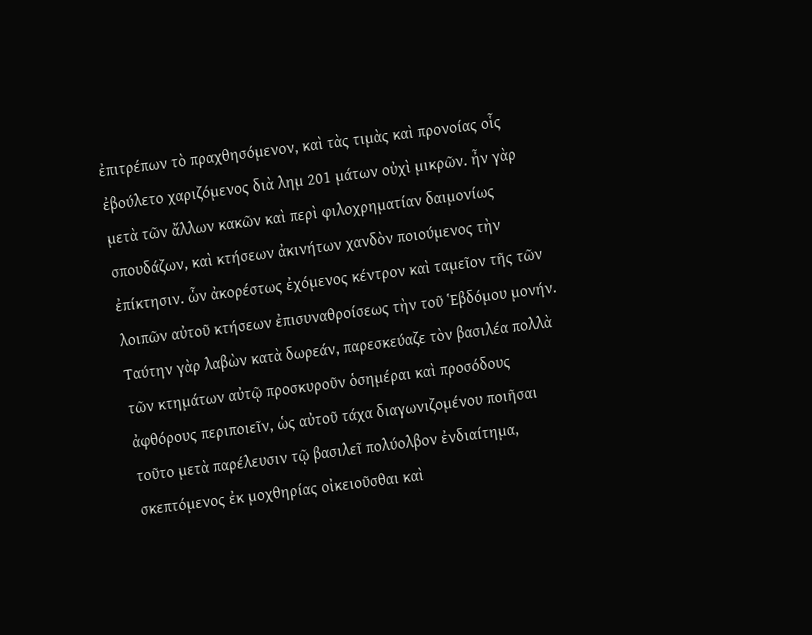ἐπιτρέπων τὸ πραχθησόμενον, καὶ τὰς τιμὰς καὶ προνοίας οἷς ἐβούλετο χαριζόμενος διὰ λημ 201 μάτων οὐχὶ μικρῶν. ἦν γὰρ μετὰ τῶν ἄλλων κακῶν καὶ περὶ φιλοχρηματίαν δαιμονίως σπουδάζων, καὶ κτήσεων ἀκινήτων χανδὸν ποιούμενος τὴν ἐπίκτησιν. ὧν ἀκορέστως ἐχόμενος κέντρον καὶ ταμεῖον τῆς τῶν λοιπῶν αὐτοῦ κτήσεων ἐπισυναθροίσεως τὴν τοῦ Ἑβδόμου μονήν. Ταύτην γὰρ λαβὼν κατὰ δωρεάν, παρεσκεύαζε τὸν βασιλέα πολλὰ τῶν κτημάτων αὐτῷ προσκυροῦν ὁσημέραι καὶ προσόδους ἀφθόρους περιποιεῖν, ὡς αὐτοῦ τάχα διαγωνιζομένου ποιῆσαι τοῦτο μετὰ παρέλευσιν τῷ βασιλεῖ πολύολβον ἐνδιαίτημα, σκεπτόμενος ἐκ μοχθηρίας οἰκειοῦσθαι καὶ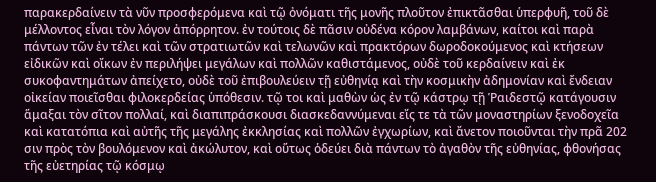παρακερδαίνειν τὰ νῦν προσφερόμενα καὶ τῷ ὀνόματι τῆς μονῆς πλοῦτον ἐπικτᾶσθαι ὑπερφυῆ, τοῦ δὲ μέλλοντος εἶναι τὸν λόγον ἀπόρρητον. ἐν τούτοις δὲ πᾶσιν οὐδένα κόρον λαμβάνων, καίτοι καὶ παρὰ πάντων τῶν ἐν τέλει καὶ τῶν στρατιωτῶν καὶ τελωνῶν καὶ πρακτόρων δωροδοκούμενος καὶ κτήσεων εἰδικῶν καὶ οἴκων ἐν περιλήψει μεγάλων καὶ πολλῶν καθιστάμενος, οὐδὲ τοῦ κερδαίνειν καὶ ἐκ συκοφαντημάτων ἀπείχετο, οὐδὲ τοῦ ἐπιβουλεύειν τῇ εὐθηνίᾳ καὶ τὴν κοσμικὴν ἀδημονίαν καὶ ἔνδειαν οἰκείαν ποιεῖσθαι φιλοκερδείας ὑπόθεσιν. τῷ τοι καὶ μαθὼν ὡς ἐν τῷ κάστρῳ τῇ Ῥαιδεστῷ κατάγουσιν ἅμαξαι τὸν σῖτον πολλαί, καὶ διαπιπράσκουσι διασκεδαννύμεναι εἴς τε τὰ τῶν μοναστηρίων ξενοδοχεῖα καὶ κατατόπια καὶ αὐτῆς τῆς μεγάλης ἐκκλησίας καὶ πολλῶν ἐγχωρίων, καὶ ἄνετον ποιοῦνται τὴν πρᾶ 202 σιν πρὸς τὸν βουλόμενον καὶ ἀκώλυτον, καὶ οὕτως ὁδεύει διὰ πάντων τὸ ἀγαθὸν τῆς εὐθηνίας, φθονήσας τῆς εὐετηρίας τῷ κόσμῳ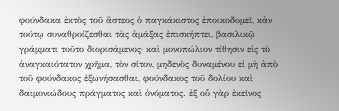φούνδακα ἐκτὸς τοῦ ἄστεος ὁ παγκάκιστος ἐποικοδομεῖ, κἀν τούτῳ συναθροίζεσθαι τὰς ἁμάξας ἐπισκήπτει, βασιλικῷ γράμματι τοῦτο διορισάμενος· καὶ μονοπώλιον τίθησιν εἰς τὸ ἀναγκαιότατον χρῆμα, τὸν σῖτον, μηδενὸς δυναμένου εἰ μὴ ἀπὸ τοῦ φούνδακος ἐξωνήσασθαι, φούνδακος τοῦ δολίου καὶ δαιμονιώδους πράγματος καὶ ὀνόματος. ἐξ οὗ γὰρ ἐκεῖνος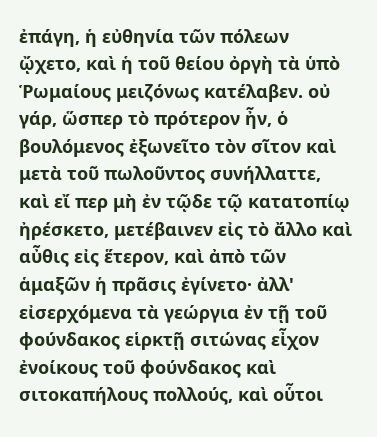ἐπάγη, ἡ εὐθηνία τῶν πόλεων ᾤχετο, καὶ ἡ τοῦ θείου ὀργὴ τὰ ὑπὸ Ῥωμαίους μειζόνως κατέλαβεν. οὐ γάρ, ὥσπερ τὸ πρότερον ἦν, ὁ βουλόμενος ἐξωνεῖτο τὸν σῖτον καὶ μετὰ τοῦ πωλοῦντος συνήλλαττε, καὶ εἴ περ μὴ ἐν τῷδε τῷ κατατοπίῳ ἠρέσκετο, μετέβαινεν εἰς τὸ ἄλλο καὶ αὖθις εἰς ἕτερον, καὶ ἀπὸ τῶν ἁμαξῶν ἡ πρᾶσις ἐγίνετο· ἀλλ' εἰσερχόμενα τὰ γεώργια ἐν τῇ τοῦ φούνδακος εἱρκτῇ σιτώνας εἶχον ἐνοίκους τοῦ φούνδακος καὶ σιτοκαπήλους πολλούς, καὶ οὗτοι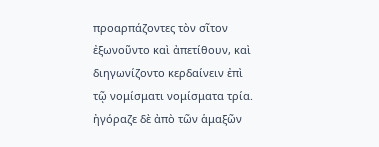προαρπάζοντες τὸν σῖτον ἐξωνοῦντο καὶ ἀπετίθουν, καὶ διηγωνίζοντο κερδαίνειν ἐπὶ τῷ νομίσματι νομίσματα τρία. ἠγόραζε δὲ ἀπὸ τῶν ἁμαξῶν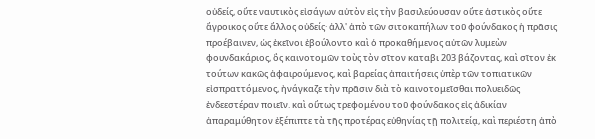οὐδείς, οὔτε ναυτικὸς εἰσάγων αὐτὸν εἰς τὴν βασιλεύουσαν οὔτε ἀστικὸς οὔτε ἄγροικος οὔτε ἄλλος οὐδείς· ἀλλ' ἀπὸ τῶν σιτοκαπήλων τοῦ φούνδακος ἡ πρᾶσις προέβαινεν, ὡς ἐκεῖνοι ἐβούλοντο καὶ ὁ προκαθήμενος αὐτῶν λυμεὼν φουνδακάριος, ὃς καινοτομῶν τοὺς τὸν σῖτον καταβι 203 βάζοντας, καὶ σῖτον ἐκ τούτων κακῶς ἀφαιρούμενος, καὶ βαρείας ἀπαιτήσεις ὑπὲρ τῶν τοπιατικῶν εἰσπραττόμενος, ἠνάγκαζε τὴν πρᾶσιν διὰ τὸ καινοτομεῖσθαι πολυειδῶς ἐνδεεστέραν ποιεῖν. καὶ οὕτως τρεφομένου τοῦ φούνδακος εἰς ἀδικίαν ἀπαραμύθητον ἐξέπιπτε τὰ τῆς προτέρας εὐθηνίας τῇ πολιτείᾳ, καὶ περιέστη ἀπὸ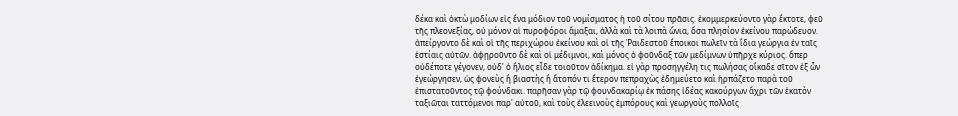δέκα καὶ ὀκτὼ μοδίων εἰς ἕνα μόδιον τοῦ νομίσματος ἡ τοῦ σίτου πρᾶσις. ἐκομμερκεύοντο γὰρ ἔκτοτε, φεῦ τῆς πλεονεξίας, οὐ μόνον αἱ πυροφόροι ἅμαξαι, ἀλλὰ καὶ τὰ λοιπὰ ὤνια, ὅσα πλησίον ἐκείνου παρώδευον. ἀπείργοντο δὲ καὶ οἱ τῆς περιχώρου ἐκείνου καὶ οἱ τῆς Ῥαιδεστοῦ ἔποικοι πωλεῖν τὰ ἴδια γεώργια ἐν ταῖς ἑστίαις αὐτῶν. ἀφῃροῦντο δὲ καὶ οἱ μέδιμνοι, καὶ μόνος ὁ φοῦνδαξ τῶν μεδίμνων ὑπῆρχε κύριος. ὅπερ οὐδέποτε γέγονεν, οὐδ' ὁ ἥλιος εἶδε τοιοῦτον ἀδίκημα. εἰ γὰρ προσηγγέλη τις πωλήσας οἴκαδε σῖτον ἐξ ὧν ἐγεώργησεν, ὡς φονεὺς ἢ βιαστὴς ἢ ἄτοπόν τι ἕτερον πεπραχὼς ἐδημεύετο καὶ ἡρπάζετο παρὰ τοῦ ἐπιστατοῦντος τῷ φούνδακι. παρῆσαν γὰρ τῷ φουνδακαρίῳ ἐκ πάσης ἰδέας κακούργων ἄχρι τῶν ἑκατὸν ταξιῶται ταττόμενοι παρ' αὐτοῦ, καὶ τοὺς ἐλεεινοὺς ἐμπόρους καὶ γεωργοὺς πολλοῖς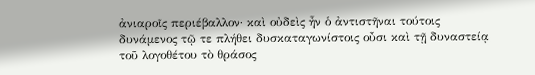ἀνιαροῖς περιέβαλλον· καὶ οὐδεὶς ἦν ὁ ἀντιστῆναι τούτοις δυνάμενος τῷ τε πλήθει δυσκαταγωνίστοις οὖσι καὶ τῇ δυναστείᾳ τοῦ λογοθέτου τὸ θράσος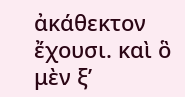ἀκάθεκτον ἔχουσι. καὶ ὃ μὲν ξʹ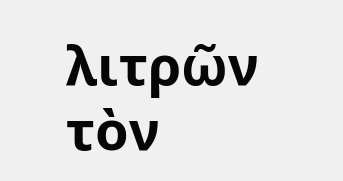λιτρῶν τὸν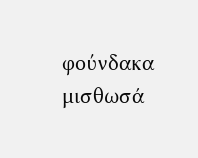φούνδακα μισθωσά